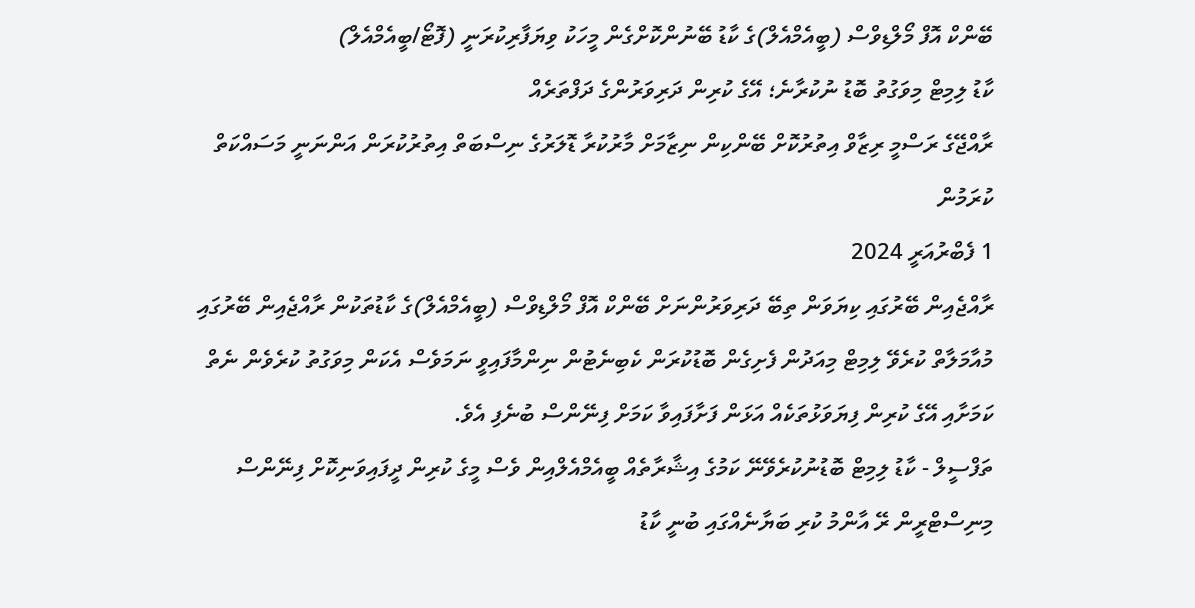ބޭންކް އޮފް މޯލްޑިވްސް (ބީއެމްއެލް)ގެ ކާޑު ބޭނުންކޮށްގެން މީހަކު ވިޔަފާރިކުރަނީ (ފޮޓޯ/ބީއެމްއެލް)
ކާޑު ލިމިޓް މިވަގުތު ބޮޑު ނުކުރާނެ؛ އޭގެ ކުރިން ދަރިވަރުންގެ ދަފްތަރެއް
ރާއްޖޭގެ ރަސްމީ ރިޒާވް އިތުރުކޮށް ބޭންކިން ނިޒާމަށް މާރުކުރާ ޑޮލަރުގެ ނިސްބަތް އިތުރުކުރަން އަންނަނީ މަސައްކަތް ކުރަމުން
1 ފެބްރުއަރީ 2024
ރާއްޖެއިން ބޭރުގައި ކިޔަވަން ތިބޭ ދަރިވަރުންނަށް ބޭންކް އޮފް މޯލްޑިވްސް (ބީއެމްއެލް)ގެ ކާޑުތަކުން ރާއްޖެއިން ބޭރުގައި މުއާމަލާތް ކުރެވޭ ލިމިޓް މިއަދުން ފެށިގެން ބޮޑުކުރަން ކެބިނެޓުން ނިންމާފައިވީ ނަމަވެސް އެކަން މިވަގުތު ކުރެވެން ނެތް ކަމަށާއި އޭގެ ކުރިން ފިޔަވަޅުތަކެއް އަޅަން ފަށާފައިވާ ކަމަށް ފިނޭންސް ބުނެފި އެވެ.
ތަފްސީލް - ކާޑު ލިމިޓް ބޮޑުނުކުރެވޭނޭ ކަމުގެ އިޝާރާތެއް ބީއެމްއެލްއިން ވެސް މީގެ ކުރިން ދީފައިވަނިކޮށް ފިނޭންސް މިނިސްޓްރީން ރޭ އާންމު ކުރި ބަޔާނެއްގައި ބުނީ ކާޑު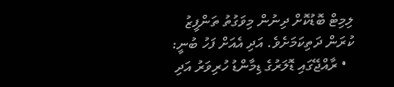ލިމިޓް ބޮޑުކޮށް ދިނުން މިވަގުތު ތަންފީޒު ކުރަން ދަތިކަމަށެވެ. އަދި އެއަށް ފަހު ބުނީ:
  • ރާއްޖޭގައި ޑޮލަރުގެ ޑިމާންޑު ހުރިވަރު އަދި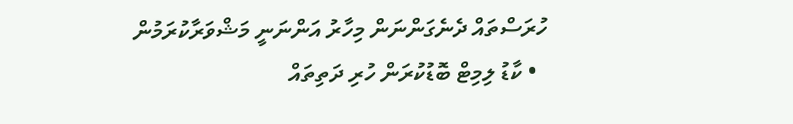ހުރަސްތައް ދެނެގަންނަން މިހާރު އަންނަނީ މަޝްވަރާކުރަމުން
  • ކާޑު ލިމިޓް ބޮޑުކުރަން ހުރި ދަތިތައް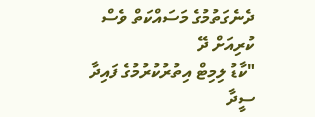ދެނެގަތުމުގެ މަސައްކަތް ވެސް ކުރިއަށް ދޭ
"ކާޑު ލިމިޓް އިތުރުކުރުމުގެ ފައިދާ ސީދާ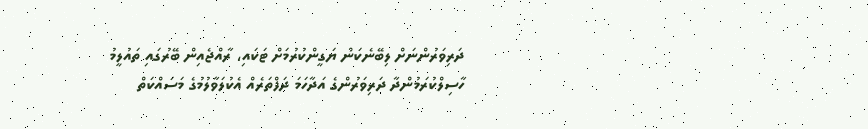ދަރިވަރުންނަށް ލިބޭނެކަން ޔަގީންކުރުމަށް ޓަކައި، ރާއްޖެއިން ބޭރުގައި ތައުލީމު ހާސިލްކުރަމުންދާ ދަރިވަރުންގެ އަދާހަމަ ދަފްތަރެއް އެކުލަވާލުމުގެ މަސައްކަތް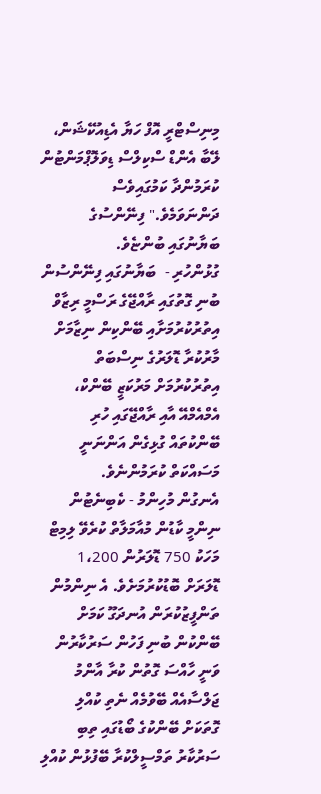މިނިސްޓްރީ އޮފް ހަޔާ އެޑިއުކޭޝަން، ލޭބާ އެންޑް ސްކިލްސް ޑިވަލޮޕްމަންޓުން ކުރަމުންދާ ކަމުގައިވެސް ދަންނަވަމެވެ." ފިނޭންސުގެ ބަޔާނުގައި ބުންޏެވެ.
ގުޅުންހުރި -  ބަޔާނުގައި ފިނޭންސުން ބުނި ގޮތުގައި ރާއްޖޭގެ ރަސްމީ ރިޒާވް އިތުރުކުރުމަށާއި ބޭންކިން ނިޒާމަށް މާރުކުރާ ޑޮލަރުގެ ނިސްބަތް އިތުރުކުރުމަށް މަރުކަޒީ ބޭންކް، އެމްއެމްއޭ އާއި ރާއްޖޭގައި ހުރި ބޭންކުތައް ގުޅިގެން އަންނަނީ މަސައްކަތް ކުރަމުންނެވެ.
އެނގުން މުހިންމު - ކެބިނެޓުން ނިންމީ ކާޑުން މުއާމަލާތް ކުރެވޭ ލިމިޓް މަހަކު 750 ޑޮލަރުން 1،200 ޑޮލަރަށް ބޮޑުކުރުމަށެވެ. އެ ނިންމުން ތަންފީޒުކުރަން އުނދަގޫ ކަމަށް ބޭންކުން ބުނި ފަހުން ސަރުކާރުން ވަނީ ހާއްސަ ގޮތުން ކުރާ އާންމު ޖަލްސާއެއް ބޭވުމެއް ނެތި ކުއްލި ގޮތަކަށް ބޭންކުގެ ބޯޑުގައި ތިބި ސަރުކާރު ތަމްސީލްކުރާ ބޭފުޅުން ކުއްލި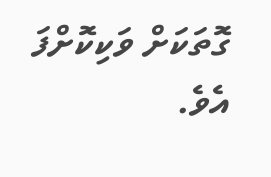ގޮތަކަށް ވަކިކޮށްފަ އެވެ.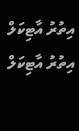އިތުރު އާޓިކަލް
އިތުރު އާޓިކަލް